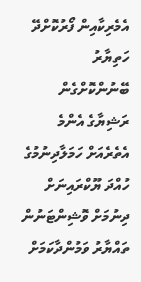އެމެރިކާއިން ފޯރުކޮށްދޭ ހަތިޔާރު ބޭނުންކޮށްގެން ރަޝިޔާގެ އެންމެ އެތެރެއަށް ހަމަލާދިނުމުގެ ހުއްދަ ޔޫކްރައިނަށް ދިނުމަށް ވޮޝިންޓަނުން ތައްޔާރު ވަމުންދާކަމަށް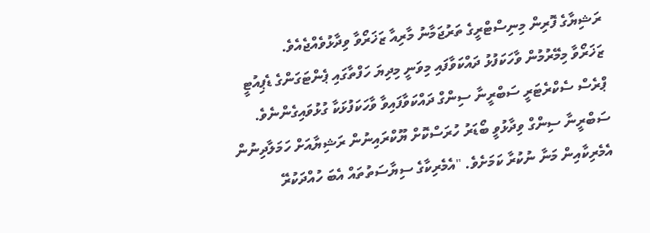ރަޝިޔާގެ ފޮރިން މިނިސްޓްރީގެ ތަރުޖަމާނު މާރިއާ ޒަޚަރޯވާ ވިދާޅުވެއްޖެއެވެ.
ޒަޚަރޯވާ މިމޭރުމުން ވާހަކަފުޅު ދައްކަވާފައި މިވަނީ މިދިޔަ ހަފްތާގައި ޕެންޓަގަންގެ ޑެޕިއުޓީ ޕްރެސް ސެކްރެޓަރީ ސަބްރީނާ ސިންގް ދައްކަވާފައިވާ ވާހަކަފުޅަކާ ގުޅުވައިގެންނެވެ.
ސަބްރީނާ ސިންގް ވިދާޅުވީ ބޯޑަރު ހުރަސްކޮށް ޔޫކްރައިނުން ރަޝިޔާއަށް ހަމަލާދިނުން އެމެރިކާއިން މަނާ ނުކުރާ ކަމަށެވެ. "އެމެރިކާގެ ސިޔާސަތުތައް އެބަ ހުއްދަކުރޭ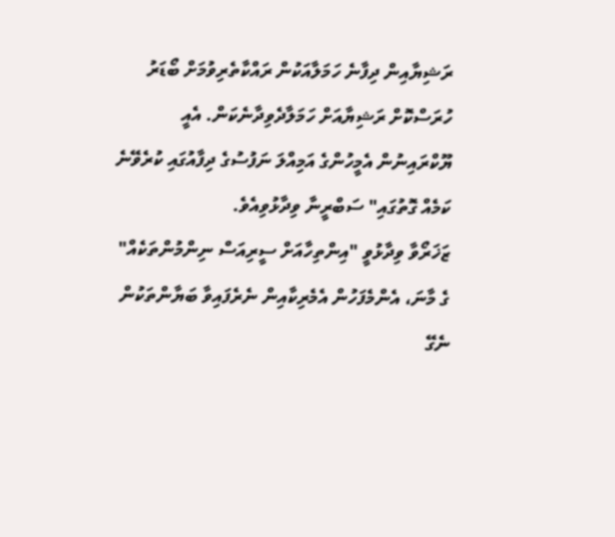ރަޝިޔާއިން ދިފާނެ ހަމަލާއަކުން ރައްކާތެރިވުމަށް ބޯޑަރު ހުރަސްކޮށް ރަޝިޔާއަށް ހަމަލާދެވިދާނެކަން. އެއީ ޔޫކްރައިނުން އެމީހުންގެ އަމިއްލަ ނަފުސުގެ ދިފާއުގައި ކުރެވޭނެ ކަމެއް ގޮތުގައި" ސަބްރީނާ ވިދާޅުވިއެވެ.
ޒަޚަރޯވާ ވިދާޅުވީ "އިންތިހާއަށް ސީރިއަސް ނިންމުންތަކެއް" ގެ މާނަ، އެންމެފަހުން އެމެރިކާއިން ނެރެފައިވާ ބަޔާންތަކުން ނެގޭ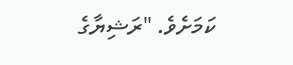ކަމަށެވެ. "ރަޝިޔާގެ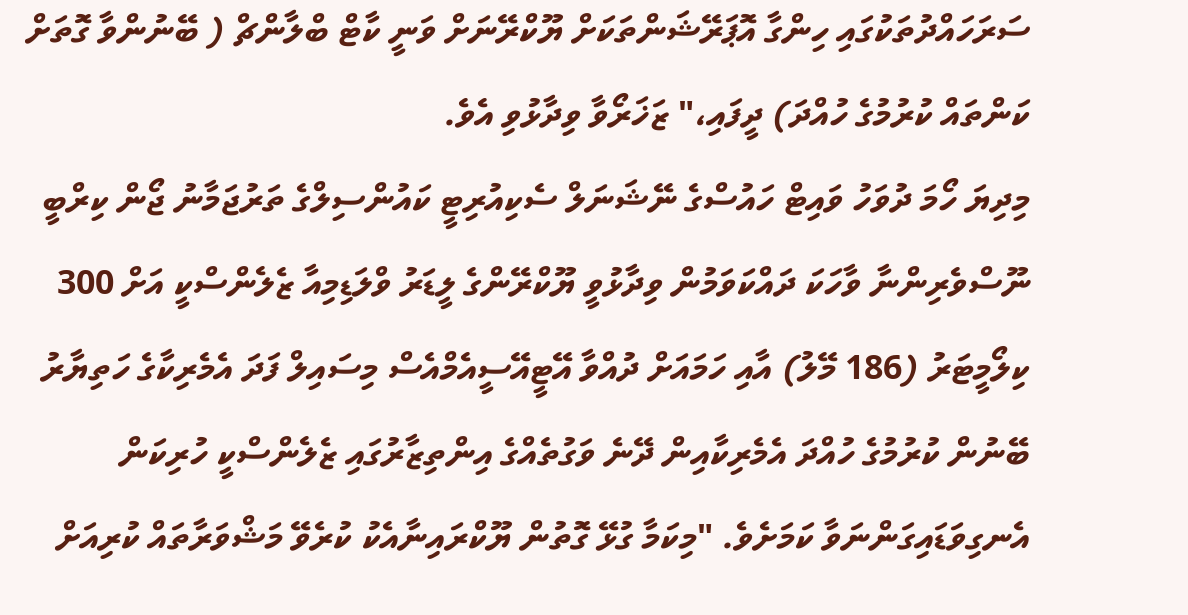ސަރަހައްދުތަކުގައި ހިންގާ އޮޕަރޭޝަންތަކަށް ޔޫކްރޭނަށް ވަނީ ކާޓް ބްލާންޗް ( ބޭނުންވާ ގޮތަށް ކަންތައް ކުރުމުގެ ހުއްދަ) ދީފައި،" ޒަޚަރޯވާ ވިދާޅުވި އެވެ.
މިދިޔަ ހޯމަ ދުވަހު ވައިޓް ހައުސްގެ ނޭޝަނަލް ސެކިއުރިޓީ ކައުންސިލްގެ ތަރުޖަމާނު ޖޯން ކިރްބީ ނޫސްވެރިންނާ ވާހަކަ ދައްކަވަމުން ވިދާޅުވީ ޔޫކްރޭންގެ ލީޑަރު ވްލަޑިމިއާ ޒެލެންސްކީ އަށް 300 ކިލޯމީޓަރު (186 މޭލު) އާއި ހަމައަށް ދުއްވާ އޭޓީއޭސީއެމްއެސް މިސައިލް ފަދަ އެމެރިކާގެ ހަތިޔާރު ބޭނުން ކުރުމުގެ ހުއްދަ އެމެރިކާއިން ދޭނެ ވަގުތެއްގެ އިންތިޒާރުގައި ޒެލެންސްކީ ހުރިކަން އެނގިވަޑައިގަންނަވާ ކަމަށެވެ. "މިކަމާ ގުޅޭ ގޮތުން ޔޫކްރައިނާއެކު ކުރެވޭ މަޝްވަރާތައް ކުރިއަށް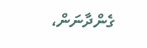ގެންދާނަން،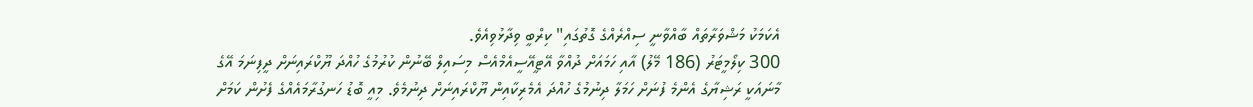އެކަމަކު މަޝްވަރާތައް ބާއްވާނީ ސިއްރެއްގެ ގޮތުގައި" ކިރްބީ ވިދާޅުވިއެވެ.
300 ކިލޯމީޓަރު (186 މޭލު) އާއި ހަމައަށް ދުއްވާ އޭޓީއޭސީއެމްއެސް މިސައިލް ބޭނުން ކުރުމުގެ ހުއްދަ ޔޫކްރައިނަށް ދީފިނަމަ އޭގެ މާނައަކީ ރަޝިޔާގެ އެންމެ ފުނަށް ހަމަލާ ދިނުމުގެ ހުއްދަ އެމެރިކާއިން ޔޫކްރައިނަށް ދިނުމެވެ. މިއީ ބޮޑު ހަނގުރާމައެއްގެ ފެށުން ކަމަށް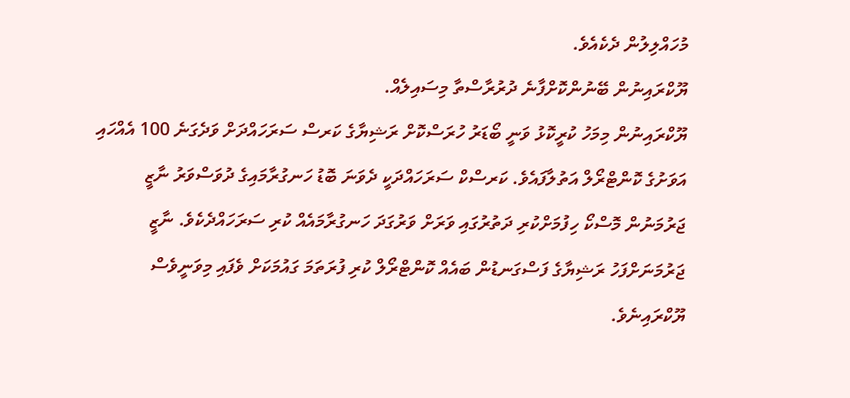މުހައްލިލުން ދެކެއެވެ.
ޔޫކްރައިނުން ބޭނުންކޮށްފާނެ ދުރުރާސްތާ މިސައިލެއް.
ޔޫކްރައިނުން މިމަހު ކުރީކޮޅު ވަނީ ބޯޑަރު ހުރަސްކޮށް ރަޝިޔާގެ ކަރސް ސަރަހައްދަށް ވަދެގަނެ 100 އެއްހައި އަވަށުގެ ކޮންޓްރޯލް އަތުލާފައެވެ. ކަރސްކް ސަރަހައްދަކީ ދެވަނަ ބޮޑު ހަނގުރާމައިގެ ދުވަސްވަރު ނާޒީ ޖަރުމަނުން މޮސްކޯ ހިފުމަށްކުރި ދަތުރުގައި ވަރަށް ވަރުގަދަ ހަނގުރާމައެއް ކުރި ސަރަހައްދެކެވެ. ނާޒީ ޖަރުމަނަށްފަހު ރަޝިޔާގެ ފަސްގަނޑުން ބައެއް ކޮންޓްރޯލް ކުރި ފުރަތަމަ ގައުމަކަށް ވެފައި މިވަނީވެސް ޔޫކްރައިނެވެ.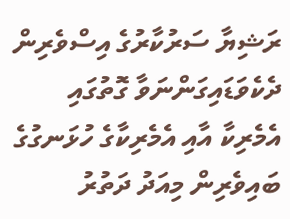ރަޝިޔާ ސަރުކާރުގެ އިސްވެރިން ދެކެވަޑައިގަންނަވާ ގޮތުގައި އެމެރިކާ އާއި އެމެރިކާގެ ހުޅަނގުގެ ބައިވެރިން މިއަދު ދަތުރު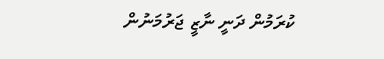ކުރަމުން ދަނީ ނާޒީ ޖަރުމަނުން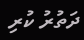ދަތުރު ކުރި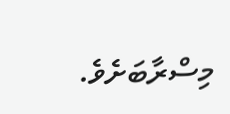މިސްރާބަށެވެ.